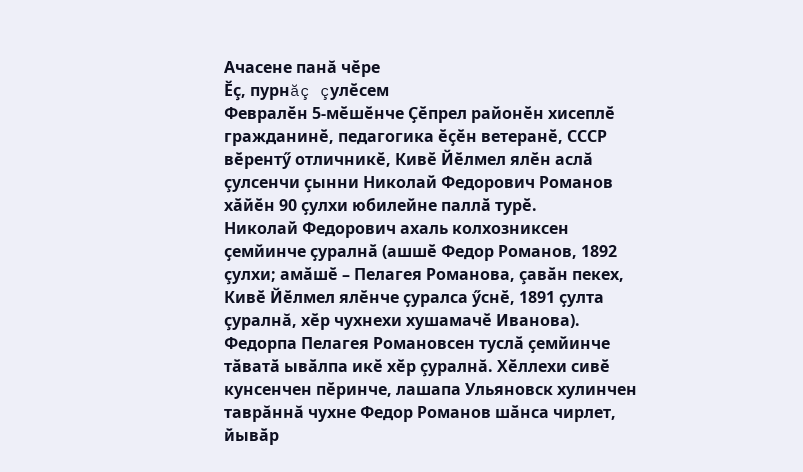Ачасене панă чӗре
Ӗç, пурнăç çулӗсем
Февралӗн 5-мӗшӗнче Ҫӗпрел районӗн хисеплӗ гражданинӗ, педагогика ӗҫӗн ветеранӗ, СССР вӗрентӳ отличникӗ, Кивӗ Йӗлмел ялӗн аслă çулсенчи çынни Николай Федорович Романов хӑйӗн 90 ҫулхи юбилейне паллӑ турӗ.
Николай Федорович ахаль колхозниксен ҫемйинче ҫуралнӑ (ашшӗ Федор Романов, 1892 çулхи; амӑшӗ – Пелагея Романова, çавӑн пекех, Кивӗ Йӗлмел ялӗнче ҫуралса ӳснӗ, 1891 ҫулта çуралнă, хӗр чухнехи хушамачӗ Иванова).
Федорпа Пелагея Романовсен туслӑ ҫемйинче тӑватӑ ывӑлпа икӗ хӗр çуралнă. Хӗллехи сивӗ кунсенчен пӗринче, лашапа Ульяновск хулинчен таврăннă чухне Федор Романов шӑнса чирлет, йывӑр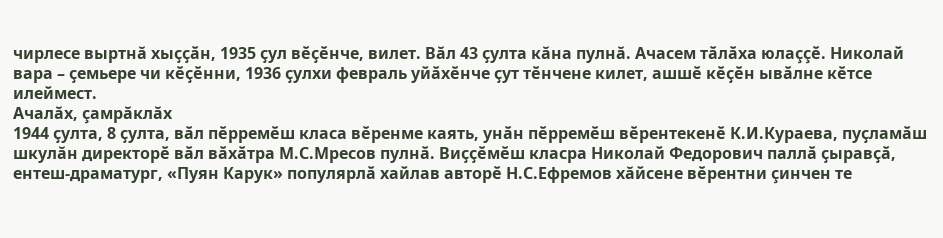чирлесе выртнă хыҫҫӑн, 1935 ҫул вӗҫӗнче, вилет. Вăл 43 ҫулта кăна пулнă. Ачасем тӑлӑха юлаççӗ. Николай вара – ҫемьере чи кӗҫӗнни, 1936 ҫулхи февраль уйӑхӗнче ҫут тӗнчене килет, ашшӗ кӗҫӗн ывӑлне кӗтсе илеймест.
Ачалăх, çамрăклăх
1944 ҫулта, 8 ҫулта, вӑл пӗрремӗш класа вӗренме каять, унӑн пӗрремӗш вӗрентекенӗ К.И.Кураева, пуҫламӑш шкулăн директорӗ вӑл вӑхӑтра М.С.Мресов пулнӑ. Виҫҫӗмӗш класра Николай Федорович паллӑ ҫыравҫӑ, ентеш-драматург, «Пуян Карук» популярлӑ хайлав авторӗ Н.С.Ефремов хăйсене вӗрентни çинчен те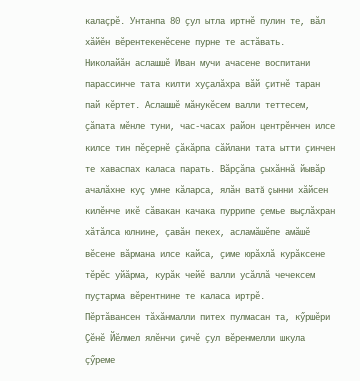калаçрӗ. Унтанпа 80 ҫул ытла иртнӗ пулин те, вӑл хӑйӗн вӗрентекенӗсене пурне те астӑвать.
Николайăн аслашшӗ Иван мучи ачасене воспитани парассинче тата килти хуҫалӑхра вӑй ҫитнӗ таран пай кӗртет. Аслашшӗ мăнукӗсем валли теттесем, ҫӑпата мӗнле туни, час-часах район центрӗнчен илсе килсе тин пӗҫернӗ ҫӑкӑрпа сӑйлани тата ытти ҫинчен те хаваспах каласа парать. Вӑрҫӑпа ҫыхӑннӑ йывӑр ачалӑхне куç умне кăларса, ялăн ватă çынни хăйсен килӗнче икӗ сăвакан качака пуррипе ҫемье выҫлӑхран хӑтӑлса юлнине, çавӑн пекех, асламăшӗпе амӑшӗ вӗсене вӑрмана илсе кайса, ҫиме юрӑхлӑ курӑксене тӗрӗс уйӑрма, курӑк чейӗ валли усӑллӑ чечексем пуҫтарма вӗрентнине те каласа иртрӗ.
Пӗртӑвансен тăхăнмалли питех пулмасан та, кӳршӗри Ҫӗнӗ Йӗлмел ялӗнчи ҫичӗ ҫул вӗренмелли шкула çӳреме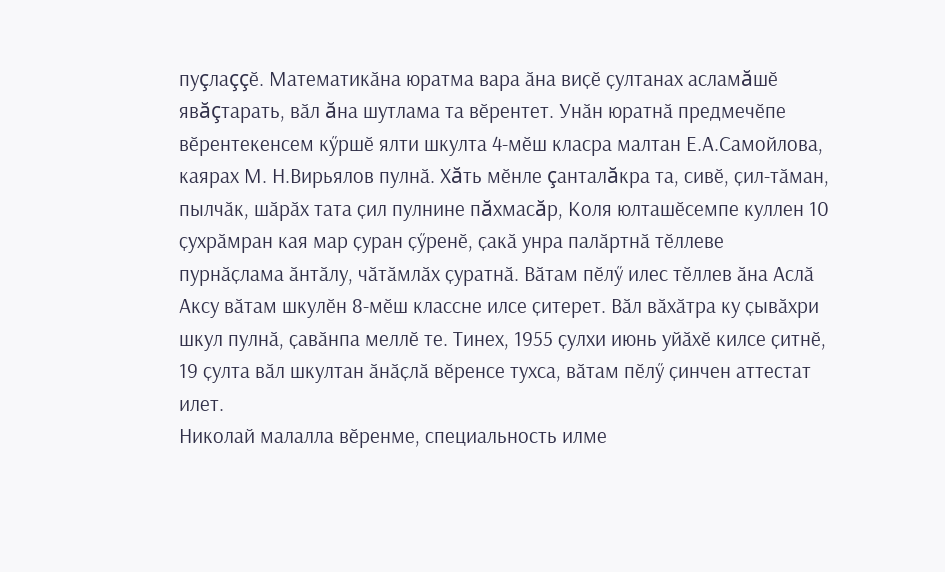пуçлаççӗ. Математикӑна юратма вара ӑна виҫӗ ҫултанах асламăшӗ явăçтарать, вӑл ăна шутлама та вӗрентет. Унӑн юратнӑ предмечӗпе вӗрентекенсем кӳршӗ ялти шкулта 4-мӗш класра малтан Е.А.Самойлова, каярах М. Н.Вирьялов пулнӑ. Хăть мӗнле çанталăкра та, сивӗ, ҫил-тӑман, пылчӑк, шӑрӑх тата ҫил пулнине пăхмасăр, Коля юлташӗсемпе куллен 10 ҫухрӑмран кая мар ҫуран ҫӳренӗ, ҫакӑ унра палӑртнӑ тӗллеве пурнӑҫлама ӑнтӑлу, чӑтӑмлӑх ҫуратнӑ. Вӑтам пӗлӳ илес тӗллев ӑна Аслӑ Аксу вӑтам шкулӗн 8-мӗш классне илсе ҫитерет. Вӑл вӑхӑтра ку ҫывӑхри шкул пулнӑ, ҫавӑнпа меллӗ те. Тинех, 1955 ҫулхи июнь уйӑхӗ килсе ҫитнӗ, 19 ҫулта вӑл шкултан ӑнӑҫлӑ вӗренсе тухса, вӑтам пӗлӳ ҫинчен аттестат илет.
Николай малалла вӗренме, специальность илме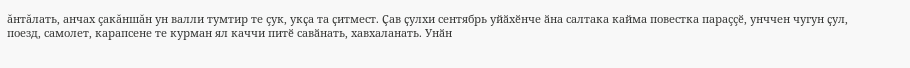ăнтăлать, анчах çакăншăн ун валли тумтир те çук, укҫа та ҫитмест. Ҫав ҫулхи сентябрь уйӑхӗнче ӑна салтака кайма повестка параççӗ, унччен чугун ҫул, поезд, самолет, карапсене те курман ял каччи питӗ савӑнать, хавхаланать. Унӑн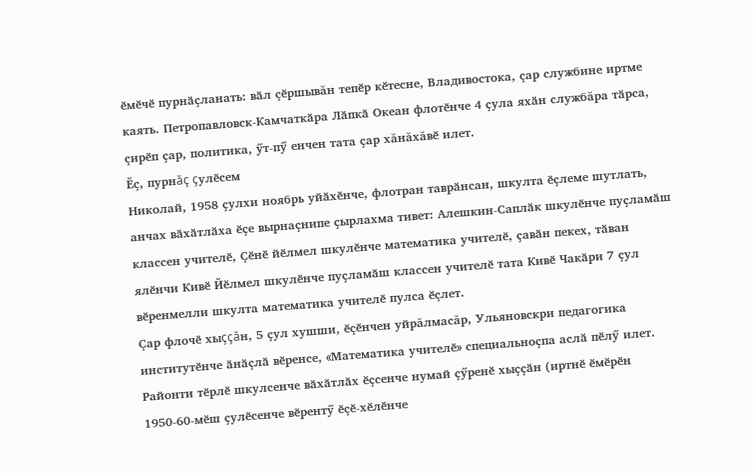ӗмӗчӗ пурнӑҫланать: вӑл çӗршывăн тепӗр кӗтесне, Владивостока, çар службине иртме каять. Петропавловск-Камчаткӑра Лӑпкӑ Океан флотӗнче 4 ҫула яхӑн службăра тӑрса, çирӗп ҫар, политика, ӳт-пӳ енчен тата ҫар хăнăхăвӗ илет.
Ӗç, пурнăç çулӗсем
Николай, 1958 ҫулхи ноябрь уйӑхӗнче, флотран таврӑнсан, шкулта ӗҫлеме шутлать, анчах вӑхӑтлӑха ӗҫе вырнаҫнипе ҫырлахма тивет: Алешкин-Саплӑк шкулӗнче пуҫламӑш классен учителӗ, Çӗнӗ йӗлмел шкулӗнче математика учителӗ, ҫавӑн пекех, тӑван ялӗнчи Кивӗ Йӗлмел шкулӗнче пуҫламӑш классен учителӗ тата Кивӗ Чакӑри 7 ҫул вӗренмелли шкулта математика учителӗ пулса ӗçлет.
Çар флочӗ хыççăн, 5 ҫул хушши, ӗçӗнчен уйрăлмасăр, Ульяновскри педагогика институтӗнче ӑнӑҫлӑ вӗренсе, «Математика учителӗ» специальноҫпа аслӑ пӗлӳ илет. Районти тӗрлӗ шкулсенче вӑхӑтлӑх ӗҫсенче нумай ҫӳренӗ хыҫҫӑн (иртнӗ ӗмӗрӗн 1950-60-мӗш ҫулӗсенче вӗрентӳ ӗçӗ-хӗлӗнче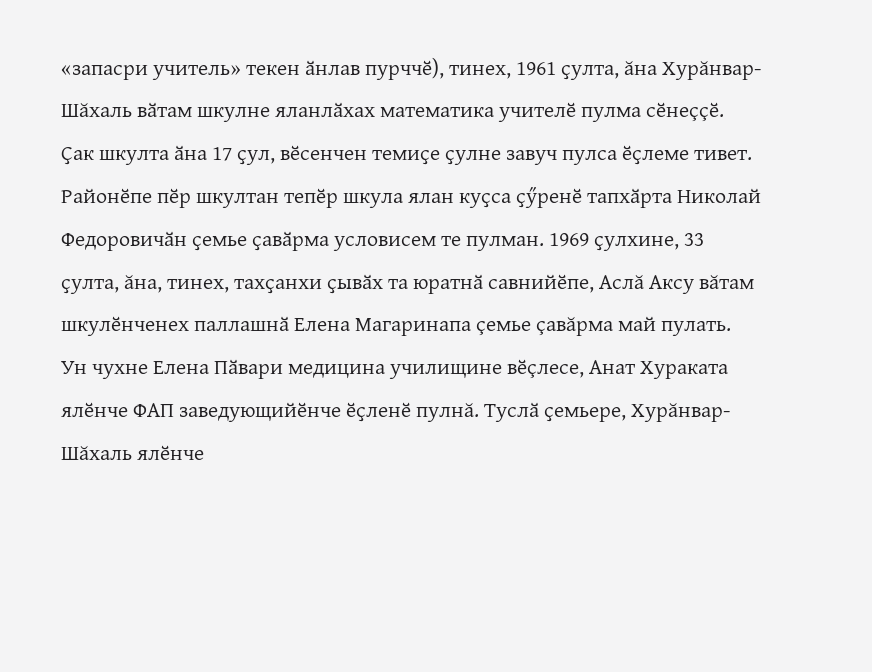«запасри учитель» текен ӑнлав пурччӗ), тинех, 1961 ҫулта, ăна Хурăнвар-Шăхаль вӑтам шкулне яланлӑхах математика учителӗ пулма сӗнеççӗ. Ҫак шкулта ӑна 17 ҫул, вӗсенчен темиҫе ҫулне завуч пулса ӗҫлеме тивет. Районӗпе пӗр шкултан тепӗр шкула ялан куҫса ҫӳренӗ тапхӑрта Николай Федоровичӑн ҫемье ҫавӑрма условисем те пулман. 1969 ҫулхине, 33 ҫулта, ăна, тинех, тахҫанхи ҫывӑх та юратнӑ савнийӗпе, Аслă Аксу вăтам шкулӗнченех паллашнӑ Елена Магаринапа çемье çавăрма май пулать.
Ун чухне Елена Пӑвари медицина училищине вӗçлесе, Анат Хураката ялӗнче ФАП заведующийӗнче ӗҫленӗ пулнă. Туслӑ ҫемьере, Хурăнвар-Шăхаль ялӗнче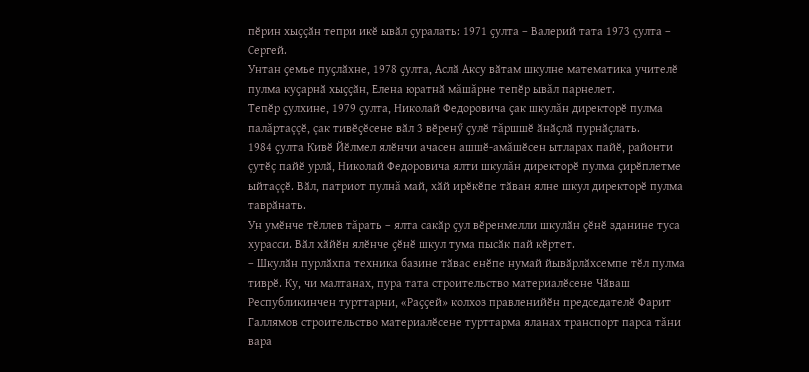пӗрин хыҫҫӑн тепри икӗ ывӑл ҫуралать: 1971 ҫулта – Валерий тата 1973 çулта – Сергей.
Унтан ҫемье пуҫлӑхне, 1978 ҫулта, Аслӑ Аксу вӑтам шкулне математика учителӗ пулма куҫарнӑ хыҫҫӑн, Елена юратнӑ мăшăрне тепӗр ывăл парнелет.
Тепӗр ҫулхине, 1979 ҫулта, Николай Федоровича ҫак шкулăн директорӗ пулма палăртаççӗ, çак тивӗҫӗсене вӑл 3 вӗренӳ ҫулӗ тăршшӗ ӑнӑҫлӑ пурнӑҫлать.
1984 ҫулта Кивӗ Йӗлмел ялӗнчи ачасен ашшӗ-амăшӗсен ытларах пайӗ, районти çутӗç пайӗ урлӑ, Николай Федоровича ялти шкулăн директорӗ пулма ҫирӗплетме ыйтаççӗ. Вӑл, патриот пулнă май, хӑй ирӗкӗпе тӑван ялне шкул директорӗ пулма таврӑнать.
Ун умӗнче тӗллев тăрать – ялта сакӑр ҫул вӗренмелли шкулӑн ҫӗнӗ зданине туса хурасси. Вӑл хӑйӗн ялӗнче ҫӗнӗ шкул тума пысӑк пай кӗртет.
– Шкулӑн пурлӑхпа техника базине тӑвас енӗпе нумай йывӑрлӑхсемпе тӗл пулма тиврӗ. Ку, чи малтанах, пура тата строительство материалӗсене Чӑваш Республикинчен турттарни, «Раҫҫей» колхоз правленийӗн председателӗ Фарит Галлямов строительство материалӗсене турттарма яланах транспорт парса тăни вара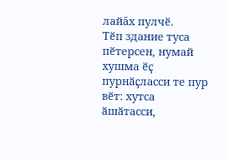лайăх пулчӗ.
Тӗп здание туса пӗтерсен, нумай хушма ӗҫ пурнӑҫласси те пур вӗт: хутса ӑшӑтасси,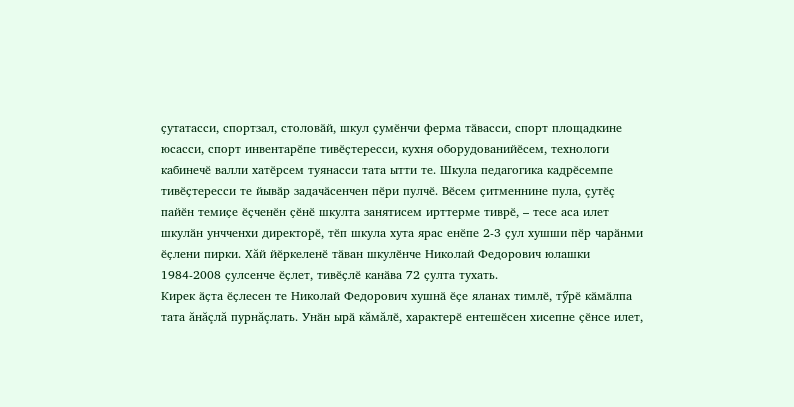ҫутатасси, спортзал, столовӑй, шкул ҫумӗнчи ферма тӑвасси, спорт площадкине юсасси, спорт инвентарӗпе тивӗҫтересси, кухня оборудованийӗсем, технологи кабинечӗ валли хатӗрсем туянасси тата ытти те. Шкула педагогика кадрӗсемпе тивӗҫтересси те йывӑр задачӑсенчен пӗри пулчӗ. Вӗсем ҫитменнине пула, çутӗç пайӗн темиҫе ӗҫченӗн ҫӗнӗ шкулта занятисем ирттерме тиврӗ, – тесе аса илет шкулӑн унчченхи директорӗ, тӗп шкула хута ярас енӗпе 2-3 ҫул хушши пӗр чарӑнми ӗҫлени пирки. Хăй йӗркеленӗ тӑван шкулӗнче Николай Федорович юлашки 1984-2008 ҫулсенче ӗҫлет, тивӗҫлӗ канӑва 72 ҫулта тухать.
Кирек ӑҫта ӗҫлесен те Николай Федорович хушнӑ ӗҫе яланах тимлӗ, тӳрӗ кӑмӑлпа тата ăнăçлă пурнăçлать. Унӑн ырӑ кăмăлӗ, характерӗ ентешӗсен хисепне ҫӗнсе илет,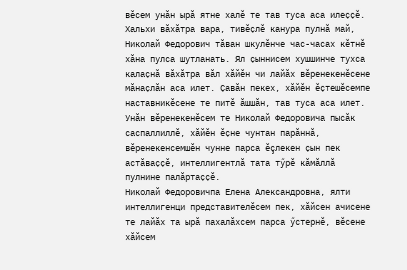вӗсем унӑн ырӑ ятне халӗ те тав туса аса илеҫҫӗ.
Хальхи вӑхӑтра вара, тивӗҫлӗ канура пулнӑ май, Николай Федорович тӑван шкулӗнче час-часах кӗтнӗ хӑна пулса шутланать. Ял ҫыннисем хушшинче тухса калаҫнă вăхăтра вӑл хӑйӗн чи лайӑх вӗренекенӗсене мӑнаҫлӑн аса илет. Ҫавӑн пекех, хӑйӗн ӗҫтешӗсемпе наставникӗсене те питӗ ӑшшӑн, тав туса аса илет. Унӑн вӗренекенӗсем те Николай Федоровича пысӑк саспаллиллӗ, хӑйӗн ӗҫне чунтан парӑннӑ, вӗренекенсемшӗн чунне парса ӗçлекен ҫын пек астӑваҫҫӗ, интеллигентлӑ тата тӳрӗ кӑмӑллӑ пулнине палӑртаҫҫӗ.
Николай Федоровичпа Елена Александровна, ялти интеллигенци представителӗсем пек, хӑйсен ачисене те лайӑх та ырă пахалӑхсем парса ӳстернӗ, вӗсене хăйсем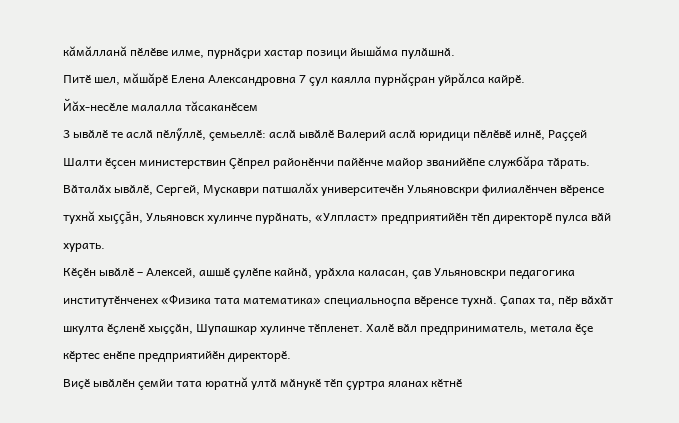кăмăлланă пӗлӗве илме, пурнӑҫри хастар позици йышăма пулӑшнӑ.
Питӗ шел, мăшăрӗ Елена Александровна 7 çул каялла пурнăçран уйрăлса кайрӗ.
Йăх-несӗле малалла тăсаканӗсем
3 ывӑлӗ те аслӑ пӗлӳллӗ, çемьеллӗ: аслӑ ывӑлӗ Валерий аслӑ юридици пӗлӗвӗ илнӗ, Раççей Шалти ӗçсен министерствин Çӗпрел районӗнчи пайӗнче майор званийӗпе службăра тӑрать.
Вӑталӑх ывӑлӗ, Сергей, Мускаври патшалăх университечӗн Ульяновскри филиалӗнчен вӗренсе тухнă хыççăн, Ульяновск хулинче пурӑнать, «Улпласт» предприятийӗн тӗп директорӗ пулса вӑй хурать.
Кӗҫӗн ывӑлӗ – Алексей, ашшӗ ҫулӗпе кайнӑ, урӑхла каласан, çав Ульяновскри педагогика институтӗнченех «Физика тата математика» специальноҫпа вӗренсе тухнӑ. Ҫапах та, пӗр вӑхӑт шкулта ӗҫленӗ хыҫҫӑн, Шупашкар хулинче тӗпленет. Халӗ вӑл предприниматель, метала ӗçе кӗртес енӗпе предприятийӗн директорӗ.
Виҫӗ ывӑлӗн çемйи тата юратнă ултӑ мӑнукӗ тӗп çуртра яланах кӗтнӗ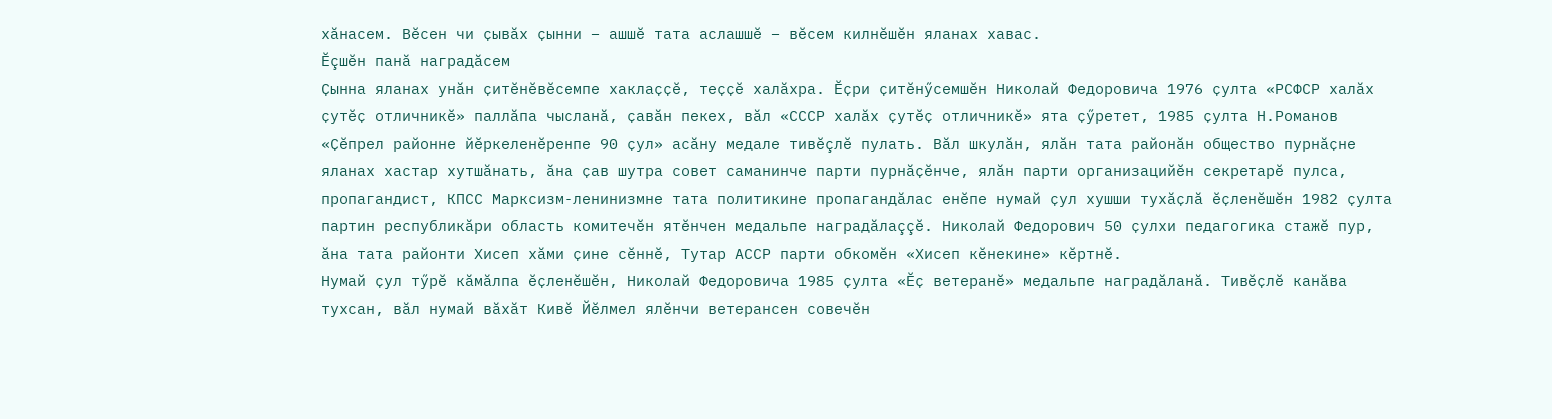хӑнасем. Вӗсен чи ҫывӑх ҫынни – ашшӗ тата аслашшӗ – вӗсем килнӗшӗн яланах хавас.
Ӗçшӗн панă наградăсем
Ҫынна яланах унӑн ҫитӗнӗвӗсемпе хаклаҫҫӗ, теҫҫӗ халӑхра. Ӗҫри ҫитӗнӳсемшӗн Николай Федоровича 1976 ҫулта «РСФСР халӑх ҫутӗҫ отличникӗ» паллӑпа чысланӑ, ҫавӑн пекех, вӑл «СССР халӑх ҫутӗҫ отличникӗ» ята ҫӳретет, 1985 ҫулта Н.Романов «Ҫӗпрел районне йӗркеленӗренпе 90 ҫул» асӑну медале тивӗçлӗ пулать. Вӑл шкулӑн, ялӑн тата районӑн общество пурнӑҫне яланах хастар хутшӑнать, ăна ҫав шутра совет саманинче парти пурнӑҫӗнче, ялӑн парти организацийӗн секретарӗ пулса, пропагандист, КПСС Марксизм-ленинизмне тата политикине пропагандӑлас енӗпе нумай ҫул хушши тухӑҫлӑ ӗҫленӗшӗн 1982 ҫулта партин республикӑри область комитечӗн ятӗнчен медальпе наградӑлаççӗ. Николай Федорович 50 ҫулхи педагогика стажӗ пур, ӑна тата районти Хисеп хӑми ҫине сӗннӗ, Тутар АССР парти обкомӗн «Хисеп кӗнекине» кӗртнӗ.
Нумай ҫул тӳрӗ кӑмӑлпа ӗҫленӗшӗн, Николай Федоровича 1985 ҫулта «Ӗҫ ветеранӗ» медальпе наградӑланӑ. Тивӗҫлӗ канӑва тухсан, вӑл нумай вӑхӑт Кивӗ Йӗлмел ялӗнчи ветерансен совечӗн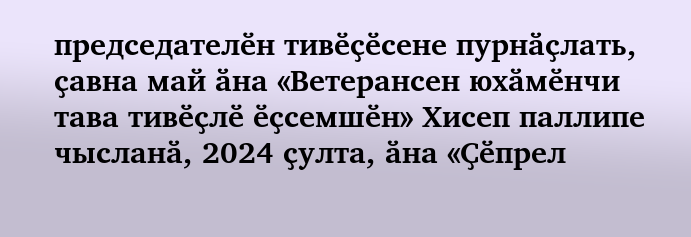председателӗн тивӗҫӗсене пурнӑҫлать, ҫавна май ӑна «Ветерансен юхӑмӗнчи тава тивӗҫлӗ ӗҫсемшӗн» Хисеп паллипе чысланӑ, 2024 ҫулта, ӑна «Ҫӗпрел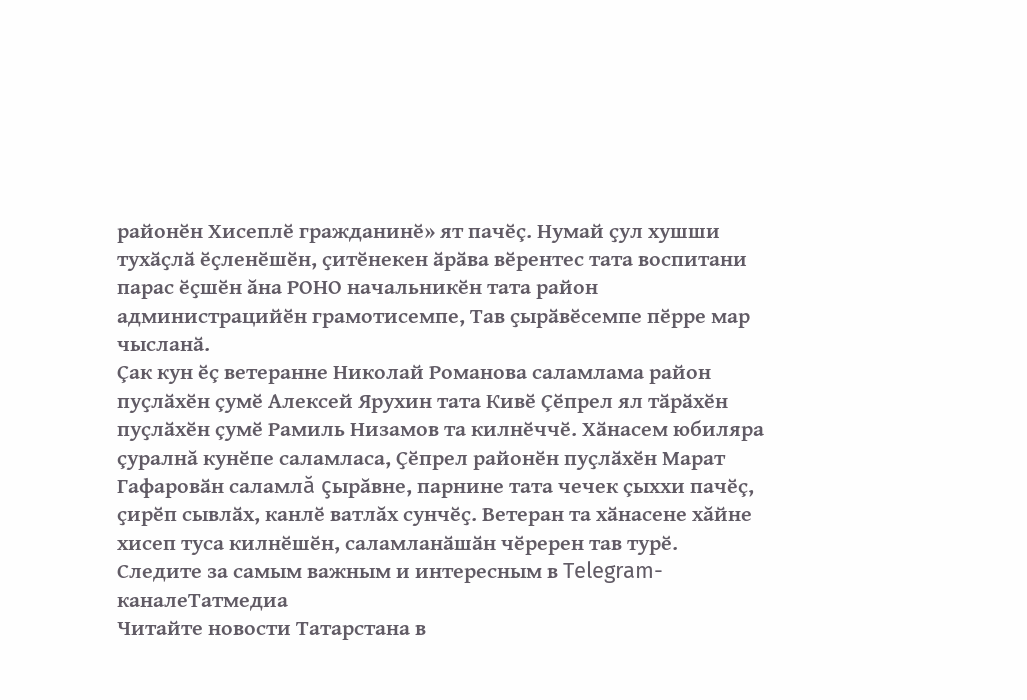районӗн Хисеплӗ гражданинӗ» ят пачӗç. Нумай ҫул хушши тухӑҫлӑ ӗҫленӗшӗн, ҫитӗнекен ӑрӑва вӗрентес тата воспитани парас ӗҫшӗн ăна РОНО начальникӗн тата район администрацийӗн грамотисемпе, Тав ҫырӑвӗсемпе пӗрре мар чысланӑ.
Çак кун ӗç ветеранне Николай Романова саламлама район пуҫлӑхӗн çумӗ Алексей Ярухин тата Кивӗ Çӗпрел ял тӑрӑхӗн пуҫлӑхӗн çумӗ Рамиль Низамов та килнӗччӗ. Хӑнасем юбиляра çуралнă кунӗпе саламласа, Ҫӗпрел районӗн пуҫлӑхӗн Марат Гафаровӑн саламлă çырăвне, парнине тата чечек çыххи пачӗç, ҫирӗп сывлӑх, канлӗ ватлăх сунчӗҫ. Ветеран та хӑнасене хăйне хисеп туса килнӗшӗн, саламланӑшӑн чӗререн тав турӗ.
Следите за самым важным и интересным в Telegram-каналеТатмедиа
Читайте новости Татарстана в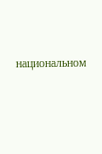национальном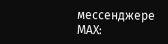мессенджере MАХ: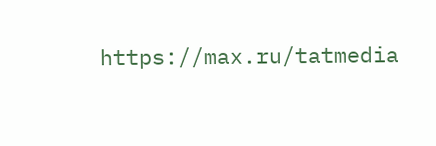https://max.ru/tatmedia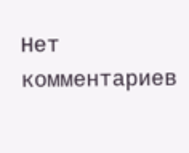Нет комментариев